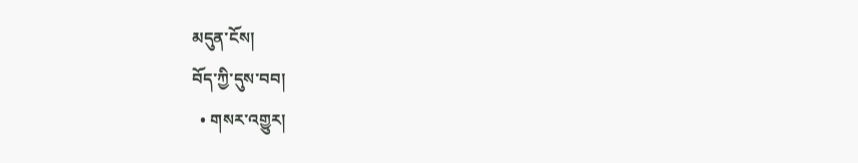མདུན་ངོས།
བོད་ཀྱི་དུས་བབ།
  • གསར་འགྱུར།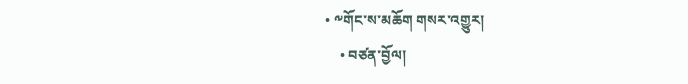• ༸གོང་ས་མཆོག གསར་འགྱུར།
    • བཙན་བྱོལ།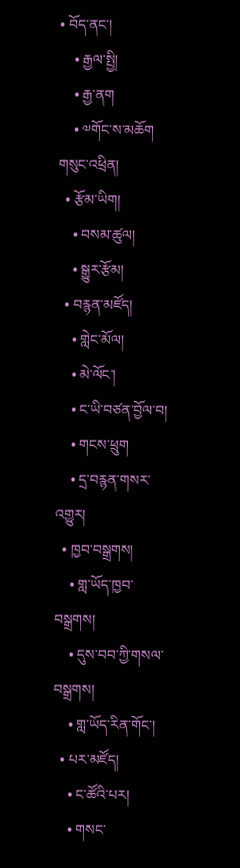• བོད་ནང་།
    • རྒྱལ་སྤྱི།
    • རྒྱ་ནག
    • ༧གོང་ས་མཆོག གསུང་འཕྲིན།
  • རྩོམ་ཡིག།
    • བསམ་ཚུལ།
    • སྒྱུར་རྩོམ།
  • བརྙན་མཛོད།
    • གླེང་མོལ།
    • མེ་ལོང་།
    • ང་ཡི་བཙན་བྱོལ་བ།
    • གངས་ཕྲུག
    • དྲ་བརྙན་གསར་འགྱུར།
  • ཁྱབ་བསྒྲགས།
    • གླ་ཡོད་ཁྱབ་བསྒྲགས།
    • དུས་བབ་ཀྱི་གསལ་བསྒྲགས།
    • གླ་ཡོད་རིན་གོང་།
  • པར་མཛོད།
    • ང་ཚོའི་པར།
    • གསང་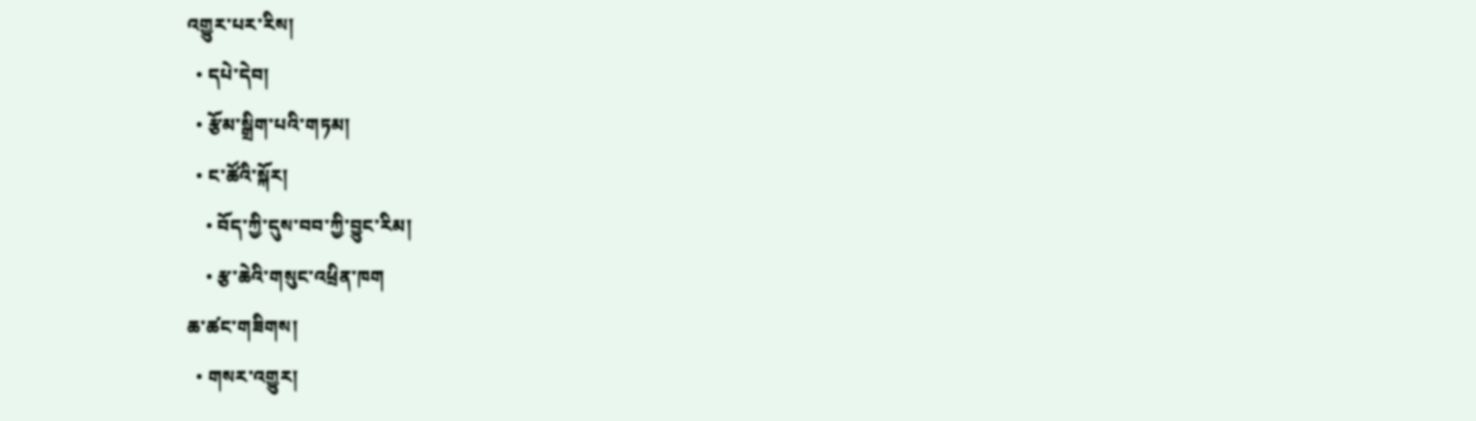འགྱུར་པར་རིས།
  • དཔེ་དེབ།
  • རྩོམ་སྒྲིག་པའི་གཏམ།
  • ང་ཚོའི་སྐོར།
    • བོད་ཀྱི་དུས་བབ་ཀྱི་བྱུང་རིམ།
    • རྩ་ཆེའི་གསུང་འཕྲིན་ཁག
ཆ་ཚང་གཟིགས།
  • གསར་འགྱུར།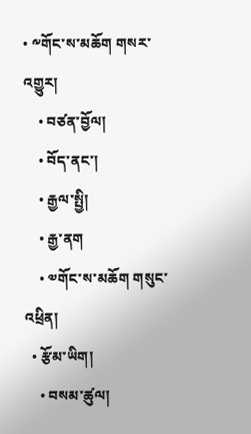• ༸གོང་ས་མཆོག གསར་འགྱུར།
    • བཙན་བྱོལ།
    • བོད་ནང་།
    • རྒྱལ་སྤྱི།
    • རྒྱ་ནག
    • ༧གོང་ས་མཆོག གསུང་འཕྲིན།
  • རྩོམ་ཡིག།
    • བསམ་ཚུལ།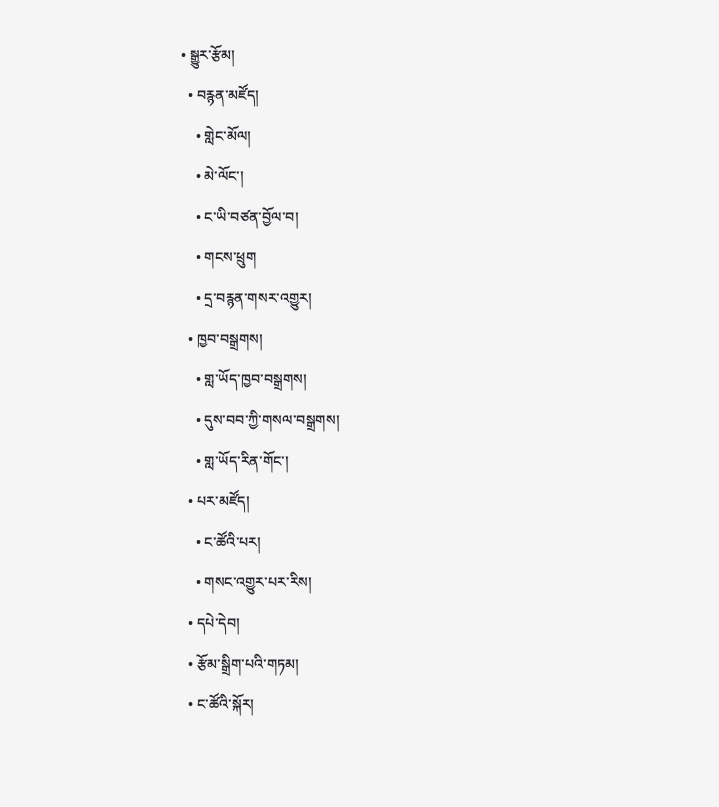• སྒྱུར་རྩོམ།
  • བརྙན་མཛོད།
    • གླེང་མོལ།
    • མེ་ལོང་།
    • ང་ཡི་བཙན་བྱོལ་བ།
    • གངས་ཕྲུག
    • དྲ་བརྙན་གསར་འགྱུར།
  • ཁྱབ་བསྒྲགས།
    • གླ་ཡོད་ཁྱབ་བསྒྲགས།
    • དུས་བབ་ཀྱི་གསལ་བསྒྲགས།
    • གླ་ཡོད་རིན་གོང་།
  • པར་མཛོད།
    • ང་ཚོའི་པར།
    • གསང་འགྱུར་པར་རིས།
  • དཔེ་དེབ།
  • རྩོམ་སྒྲིག་པའི་གཏམ།
  • ང་ཚོའི་སྐོར།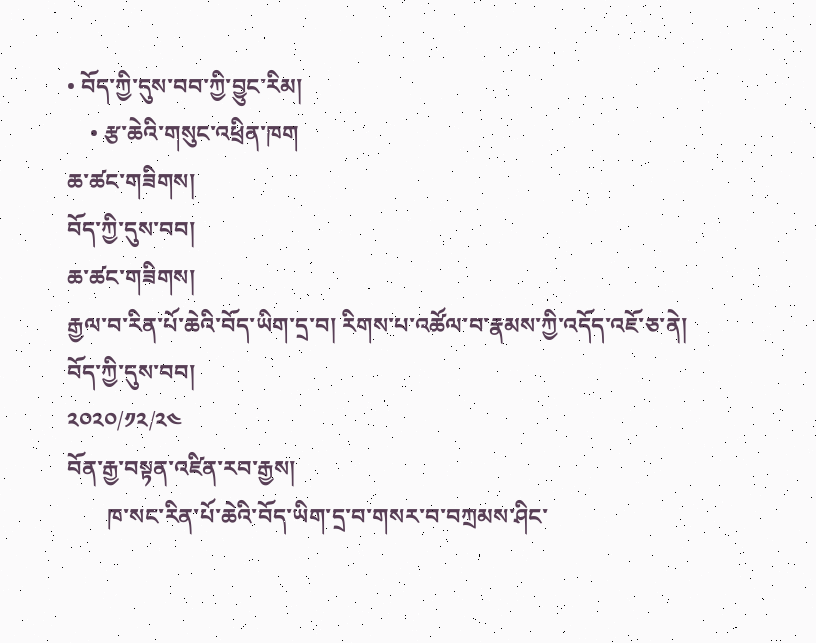• བོད་ཀྱི་དུས་བབ་ཀྱི་བྱུང་རིམ།
    • རྩ་ཆེའི་གསུང་འཕྲིན་ཁག
ཆ་ཚང་གཟིགས།
བོད་ཀྱི་དུས་བབ།
ཆ་ཚང་གཟིགས།
རྒྱལ་བ་རིན་པོ་ཆེའི་བོད་ཡིག་དྲ་བ། རིགས་པ་འཚོལ་བ་རྣམས་ཀྱི་འདོད་འཇོ་ཅ་ནེ།
བོད་ཀྱི་དུས་བབ།
༢༠༢༠/༡༢/༢༤
བོན་རྒྱ་བསྟན་འཛིན་རབ་རྒྱས།
       ཁ་སང་རིན་པོ་ཆེའི་བོད་ཡིག་དྲ་བ་གསར་བ་བཀྲམས་ཤིང་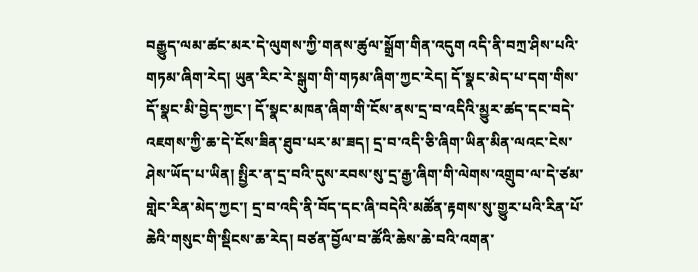བརྒྱུད་ལམ་ཚང་མར་དེ་ལུགས་ཀྱི་གནས་ཚུལ་སྒྲོག་གིན་འདུག འདི་ནི་བཀྲ་ཤིས་པའི་གཏམ་ཞིག་རེད། ཡུན་རིང་རེ་སྒུག་གི་གཏམ་ཞིག་ཀྱང་རེད། དོ་སྣང་མེད་པ་དག་གིས་དོ་སྣང་མི་བྱེད་ཀྱང་། དོ་སྣང་མཁན་ཞིག་གི་ངོས་ནས་དྲ་བ་འདིའི་མྱུར་ཚད་དང་བདེ་འཇགས་ཀྱི་ཆ་དེ་ངོས་ཟིན་ཐུབ་པར་མ་ཟད། དྲ་བ་འདི་ཅི་ཞིག་ཡིན་མིན་ལའང་ངེས་ཤེས་ཡོད་པ་ཡིན། སྤྱིར་ན་དྲ་བའི་དུས་རབས་སུ་དྲ་རྒྱ་ཞིག་གི་ལེགས་འགྲུབ་ལ་དེ་ཙམ་གླེང་རིན་མེད་ཀྱང་། དྲ་བ་འདི་ནི་བོད་དང་ཞི་བདེའི་མཚོན་རྟགས་སུ་གྱུར་པའི་རིན་པོ་ཆེའི་གསུང་གི་སྡིངས་ཆ་རེད། བཙན་བྱོལ་བ་ཚོའི་ཆེས་ཆེ་བའི་འགན་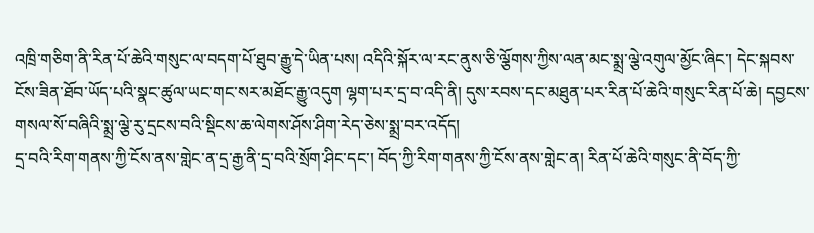འཁྲི་གཅིག་ནི་རིན་པོ་ཆེའི་གསུང་ལ་བདག་པོ་ཐུབ་རྒྱུ་དེ་ཡིན་པས། འདིའི་སྐོར་ལ་རང་ནུས་ཅི་ལྕོགས་ཀྱིས་ལན་མང་སྨྲ་ལྕེ་འགུལ་མྱོང་ཞིང་། དེང་སྐབས་ངོས་ཟིན་ཐོབ་ཡོད་པའི་སྣང་ཚུལ་ཡང་གང་སར་མཐོང་རྒྱུ་འདུག ལྷག་པར་དྲ་བ་འདི་ནི། དུས་རབས་དང་མཐུན་པར་རིན་པོ་ཆེའི་གསུང་རིན་པོ་ཆེ། དབྱངས་གསལ་སོ་བཞིའི་སྨྲ་ལྕེ་རུ་དྲངས་བའི་སྡིངས་ཆ་ལེགས་ཤོས་ཤིག་རེད་ཅེས་སྨྲ་བར་འདོད།
དྲ་བའི་རིག་གནས་ཀྱི་ངོས་ནས་གླེང་ན་དྲ་རྒྱ་ནི་དྲ་བའི་སྲོག་ཤིང་དང་། བོད་ཀྱི་རིག་གནས་ཀྱི་ངོས་ནས་གླེང་ན། རིན་པོ་ཆེའི་གསུང་ནི་བོད་ཀྱི་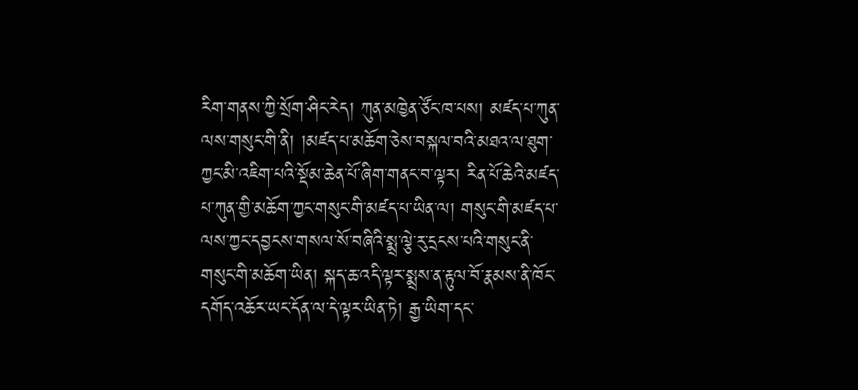རིག་གནས་ཀྱི་སྲོག་ཤིང་རེད། ཀུན་མཁྱེན་ཙོང་ཁ་པས། མཛད་པ་ཀུན་ལས་གསུང་གི་ནི། །མཛད་པ་མཆོག་ཅེས་བསྐལ་བའི་མཐའ་ལ་ཐུག་ཀྱང་མི་འཇིག་པའི་སྡོམ་ཆེན་པོ་ཞིག་གནང་བ་ལྟར། རིན་པོ་ཆེའི་མཛད་པ་ཀུན་གྱི་མཆོག་ཀྱང་གསུང་གི་མཛད་པ་ཡིན་ལ། གསུང་གི་མཛད་པ་ལས་ཀྱང་དབྱངས་གསལ་སོ་བཞིའི་སྨྲ་ལྕེ་རུ་དྲངས་པའི་གསུང་ནི་གསུང་གི་མཆོག་ཡིན། སྐད་ཆ་འདི་ལྟར་སྨྲས་ན་རྟུལ་བོ་རྣམས་ནི་ཁོང་དགོད་འཆོར་ཡང་དོན་ལ་དེ་ལྟར་ཡིན་ཏེ། རྒྱ་ཡིག་དང་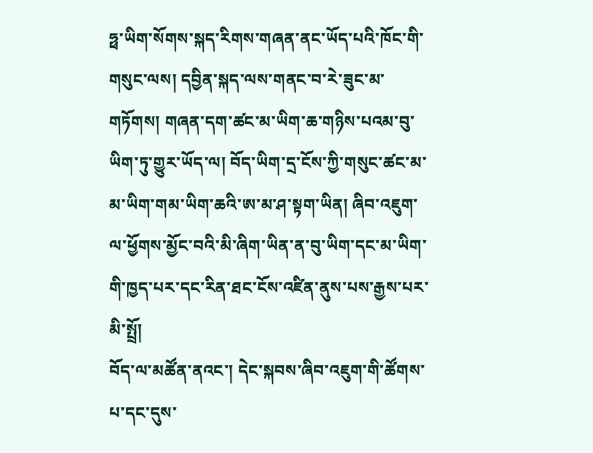ཧྥ་ཡིག་སོགས་སྐད་རིགས་གཞན་ནང་ཡོད་པའི་ཁོང་གི་གསུང་ལས། དབྱིན་སྐད་ལས་གནང་བ་རེ་ཟུང་མ་གཏོགས། གཞན་དག་ཚང་མ་ཡིག་ཆ་གཉིས་པའམ་བུ་ཡིག་ཏུ་གྱུར་ཡོད་ལ། བོད་ཡིག་དྲ་ངོས་ཀྱི་གསུང་ཚང་མ་མ་ཡིག་གམ་ཡིག་ཆའི་ཨ་མ་ཤ་སྟག་ཡིན། ཞིབ་འཇུག་ལ་ཕྱོགས་མྱོང་བའི་མི་ཞིག་ཡིན་ན་བུ་ཡིག་དང་མ་ཡིག་གི་ཁྱད་པར་དང་རིན་ཐང་ངོས་འཛིན་ནུས་པས་རྒྱས་པར་མི་སྤྲོ།
བོད་ལ་མཚོན་ནའང་། དེང་སྐབས་ཞིབ་འཇུག་གི་ཚོགས་པ་དང་དུས་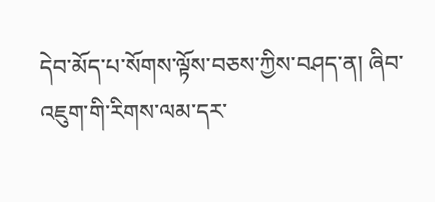དེབ་མོད་པ་སོགས་ལྟོས་བཅས་ཀྱིས་བཤད་ན། ཞིབ་འཇུག་གི་རིགས་ལམ་དར་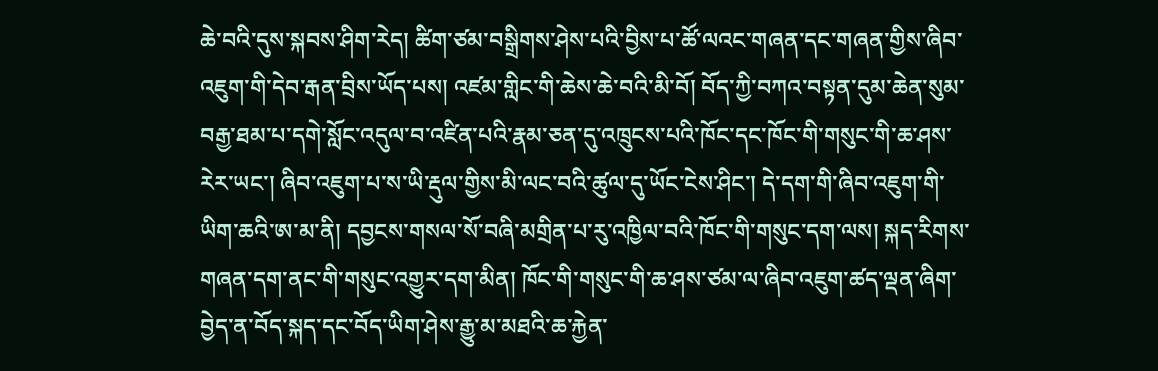ཆེ་བའི་དུས་སྐབས་ཤིག་རེད། ཚིག་ཙམ་བསྒྲིགས་ཤེས་པའི་བྱིས་པ་ཚོ་ལའང་གཞན་དང་གཞན་གྱིས་ཞིབ་འཇུག་གི་དེབ་རྒན་བྲིས་ཡོད་པས། འཛམ་གླིང་གི་ཆེས་ཆེ་བའི་མི་བོ། བོད་ཀྱི་བཀའ་བསྟན་དུམ་ཆེན་སུམ་བརྒྱ་ཐམ་པ་དགེ་སློང་འདུལ་བ་འཛིན་པའི་རྣམ་ཅན་དུ་འཁྲུངས་པའི་ཁོང་དང་ཁོང་གི་གསུང་གི་ཆ་ཤས་རེར་ཡང་། ཞིབ་འཇུག་པ་ས་ཡི་རྡུལ་གྱིས་མི་ལང་བའི་ཚུལ་དུ་ཡོང་ངེས་ཤིང་། དེ་དག་གི་ཞིབ་འཇུག་གི་ཡིག་ཆའི་ཨ་མ་ནི། དབྱངས་གསལ་སོ་བཞི་མགྲིན་པ་རུ་འཁྱིལ་བའི་ཁོང་གི་གསུང་དག་ལས། སྐད་རིགས་གཞན་དག་ནང་གི་གསུང་འགྱུར་དག་མིན། ཁོང་གི་གསུང་གི་ཆ་ཤས་ཙམ་ལ་ཞིབ་འཇུག་ཚད་ལྡན་ཞིག་བྱེད་ན་བོད་སྐད་དང་བོད་ཡིག་ཤེས་རྒྱུ་མ་མཐའི་ཆ་རྐྱེན་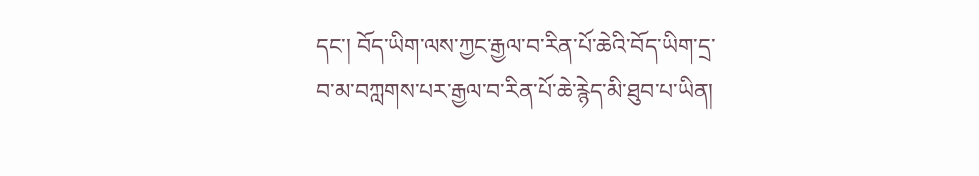དང་། བོད་ཡིག་ལས་ཀྱང་རྒྱལ་བ་རིན་པོ་ཆེའི་བོད་ཡིག་དྲ་བ་མ་བཀླགས་པར་རྒྱལ་བ་རིན་པོ་ཆེ་རྙེད་མི་ཐུབ་པ་ཡིན།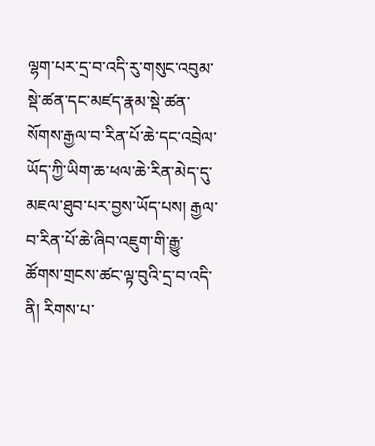ལྷག་པར་དྲ་བ་འདི་རུ་གསུང་འབུམ་སྡེ་ཚན་དང་མཛད་རྣམ་སྡེ་ཚན་སོགས་རྒྱལ་བ་རིན་པོ་ཆེ་དང་འབྲེལ་ཡོད་ཀྱི་ཡིག་ཆ་ཕལ་ཆེ་རིན་མེད་དུ་མཇལ་ཐུབ་པར་བྱས་ཡོད་པས། རྒྱལ་བ་རིན་པོ་ཆེ་ཞིབ་འཇུག་གི་རྒྱུ་ཚོགས་གྲངས་ཚང་ལྟ་བུའི་དྲ་བ་འདི་ནི། རིགས་པ་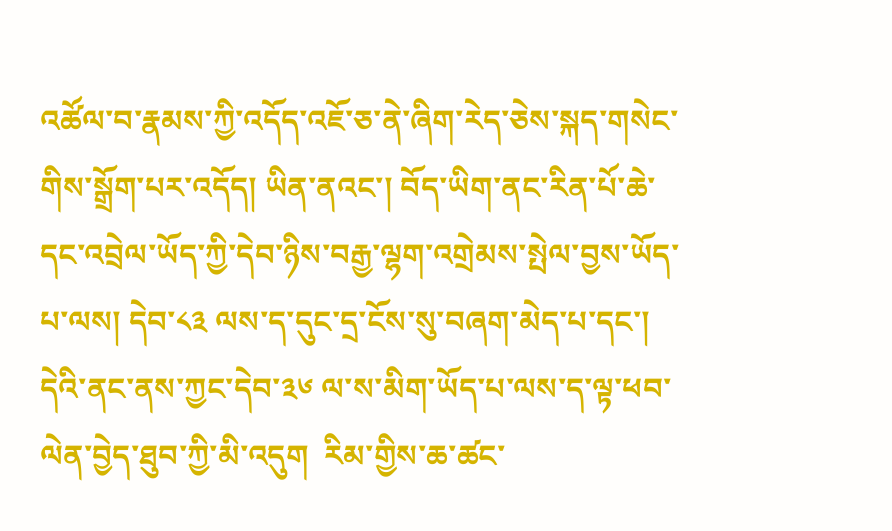འཚོལ་བ་རྣམས་ཀྱི་འདོད་འཇོ་ཅ་ནེ་ཞིག་རེད་ཅེས་སྐད་གསེང་གིས་སྒྲོག་པར་འདོད། ཡིན་ནའང་། བོད་ཡིག་ནང་རིན་པོ་ཆེ་དང་འབྲེལ་ཡོད་ཀྱི་དེབ་ཉིས་བརྒྱ་ལྷག་འགྲེམས་སྤེལ་བྱས་ཡོད་པ་ལས། དེབ་༨༣ ལས་ད་དུང་དྲ་ངོས་སུ་བཞག་མེད་པ་དང་། དེའི་ནང་ནས་ཀྱང་དེབ་༣༦ ལ་ས་མིག་ཡོད་པ་ལས་ད་ལྟ་ཕབ་ལེན་བྱེད་ཐུབ་ཀྱི་མི་འདུག  རིམ་གྱིས་ཆ་ཚང་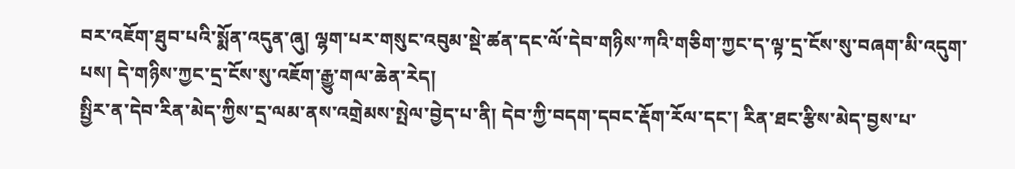བར་འཇོག་ཐུབ་པའི་སྨོན་འདུན་ཞུ། ལྷག་པར་གསུང་འབུམ་སྡེ་ཚན་དང་ལོ་དེབ་གཉིས་ཀའི་གཅིག་ཀྱང་ད་ལྟ་དྲ་ངོས་སུ་བཞག་མི་འདུག་པས། དེ་གཉིས་ཀྱང་དྲ་ངོས་སུ་འཇོག་རྒྱུ་གལ་ཆེན་རེད།
སྤྱིར་ན་དེབ་རིན་མེད་ཀྱིས་དྲ་ལམ་ནས་འགྲེམས་སྤེལ་བྱེད་པ་ནི། དེབ་ཀྱི་བདག་དབང་རྡོག་རོལ་དང་། རིན་ཐང་རྩིས་མེད་བྱས་པ་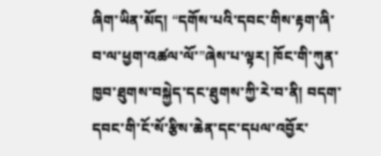ཞིག་ཡིན་མོད། “དགོས་པའི་དབང་གིས་རྟག་ཞི་བ་ལ་ཕྱག་འཚལ་ལོ་”ཞེས་པ་ལྟར། ཁོང་གི་ཀུན་ཁྱབ་ཐུགས་བསྐྱེད་དང་ཐུགས་ཀྱི་རེ་བ་ནི། བདག་དབང་གི་ངོ་སོ་རྩིས་ཆེན་དང་དཔལ་འབྱོར་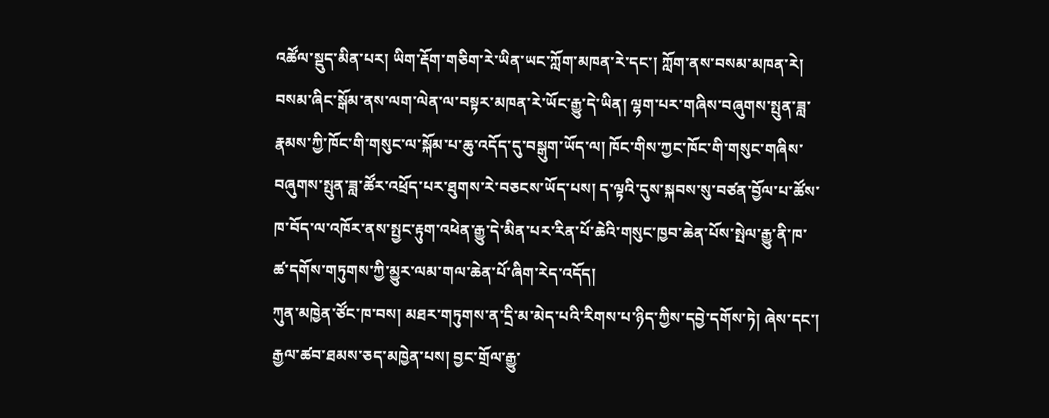འཚོལ་སྡུད་མིན་པར། ཡིག་རྡོག་གཅིག་རེ་ཡིན་ཡང་ཀློག་མཁན་རེ་དང་། ཀློག་ནས་བསམ་མཁན་རེ། བསམ་ཞིང་སྒོམ་ནས་ལག་ལེན་ལ་བསྟར་མཁན་རེ་ཡོང་རྒྱུ་དེ་ཡིན། ལྷག་པར་གཞིས་བཞུགས་སྤུན་ཟླ་རྣམས་ཀྱི་ཁོང་གི་གསུང་ལ་སྐོམ་པ་ཆུ་འདོད་དུ་བསྒུག་ཡོད་ལ། ཁོང་གིས་ཀྱང་ཁོང་གི་གསུང་གཞིས་བཞུགས་སྤུན་ཟླ་ཚོར་འཕྲོད་པར་ཐུགས་རེ་བཅངས་ཡོད་པས། ད་ལྟའི་དུས་སྐབས་སུ་བཙན་བྱོལ་པ་ཚོས་ཁ་བོད་ལ་འཁོར་ནས་སྤྱང་རྟུག་འཕེན་རྒྱུ་དེ་མིན་པར་རིན་པོ་ཆེའི་གསུང་ཁྱབ་ཆེན་པོས་སྤེལ་རྒྱུ་ནི་ཁ་ཚ་དགོས་གཏུགས་ཀྱི་མྱུར་ལམ་གལ་ཆེན་པོ་ཞིག་རེད་འདོད།
ཀུན་མཁྱེན་ཙོང་ཁ་བས། མཐར་གཏུགས་ན་དྲི་མ་མེད་པའི་རིགས་པ་ཉིད་ཀྱིས་དབྱེ་དགོས་ཏེ། ཞེས་དང་། རྒྱལ་ཚབ་ཐམས་ཅད་མཁྱེན་པས། བྱང་གྲོལ་རྒྱུ་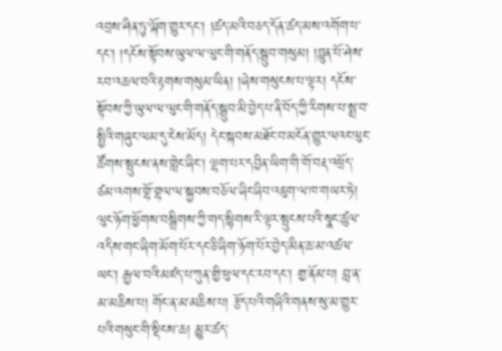འབྲས་ཤིན་ཏུ་ལྐོག་གྱུར་དང་། །ཚད་མའི་བཅད་དོན་ཚད་མས་འགོག་པ་དང་། །དངོས་སྟོབས་ཡུལ་ལ་ལུང་གི་གནོད་སྒྲུབ་གསུམ། །བླུན་པོ་ཤེས་རབ་འཆལ་བའི་རྟགས་གསུམ་ཡིན། །ཞེས་གསུངས་པ་ལྟར། དངོས་སྟོབས་ཀྱི་ཡུལ་ལ་ལུང་གི་གནོད་སྒྲུབ་མི་བྱེད་པ་ནི་བོད་ཀྱི་རིགས་པ་སྨྲ་བ་སྤྱིའི་གཞུང་ལམ་དུ་ངེས་མོད། དེང་སྐབས་མཐོང་བ་མངོན་གྱུར་ལའང་ལུང་ཚོགས་སྤུངས་ནས་གླེང་ཞིང་། ལྷག་པར་དབྱིན་ཡིག་གི་གོ་བརྡ་འཕྲོད་ཙམ་འགས་གྷོ་གྷལ་ལ་སྐྱབས་བཅོལ་ཞིང་ཞིབ་འཇུག་ལ་ཁ་གཡར་ཏེ། ལུང་ཉོག་ཕྱོགས་བསྒྲིགས་ཀྱི་གད་སྙིགས་རི་ལྟར་སྤུངས་པའི་སྣང་ཚུལ་འདིས་གང་ཞིག་མོག་པོར་དང་ཅི་ཞིག་ཉོག་པོར་བྱེད་མིན་ཆ་མ་འཚལ་ཡང་། རྒྱལ་བའི་མཛད་པ་ཀུན་གྱི་ཕུལ་དང་རབ་དང་། གྱ་ནོམ་པ། བླ་ན་མ་མཆིས་པ། གོང་ན་མ་མཆིས་པ། རྩོད་པའི་གཞིའི་གནས་སུ་མ་གྱུར་པའི་གསུང་གི་སྡིངས་ཆ། མྱུར་ཚད་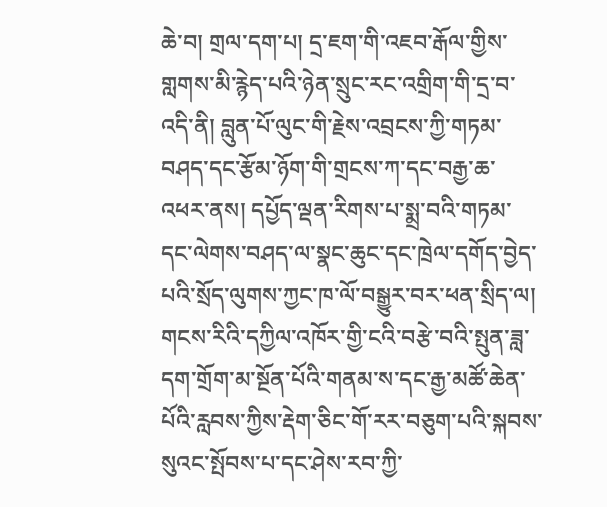ཆེ་བ། གྲལ་དག་པ། དྲ་ཇག་གི་འཇབ་རྒོལ་གྱིས་གླགས་མི་རྙེད་པའི་ཉེན་སྲུང་རང་འགྲིག་གི་དྲ་བ་འདི་ནི། བླུན་པོ་ལུང་གི་རྗེས་འབྲངས་ཀྱི་གཏམ་བཤད་དང་རྩོམ་ཉོག་གི་གྲངས་ཀ་དང་བརྒྱ་ཆ་འཕར་ནས། དཔྱོད་ལྡན་རིགས་པ་སྨྲ་བའི་གཏམ་དང་ལེགས་བཤད་ལ་སྣང་ཆུང་དང་ཁྲེལ་དགོད་བྱེད་པའི་སྲོད་ལུགས་ཀྱང་ཁ་ལོ་བསྒྱུར་བར་ཕན་སྲིད་ལ། གངས་རིའི་དཀྱིལ་འཁོར་གྱི་ངའི་བརྩེ་བའི་སྤུན་ཟླ་དག་གྲོག་མ་སྔོན་པོའི་གནམ་ས་དང་རྒྱ་མཚོ་ཆེན་པོའི་རླབས་ཀྱིས་རྡེག་ཅིང་གོ་རར་བཅུག་པའི་སྐབས་སུའང་སྤོབས་པ་དང་ཤེས་རབ་ཀྱི་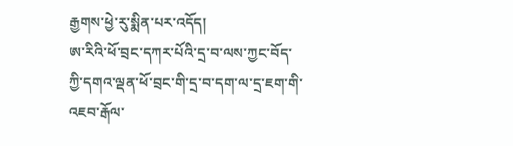རྒྱགས་ཕྱེ་རུ་སྨིན་པར་འདོད།
ཨ་རིའི་ཕོ་བྲང་དཀར་པོའི་དྲ་བ་ལས་ཀྱང་བོད་ཀྱི་དགའ་ལྡན་ཕོ་བྲང་གི་དྲ་བ་དག་ལ་དྲ་ཇག་གི་འཇབ་རྒོལ་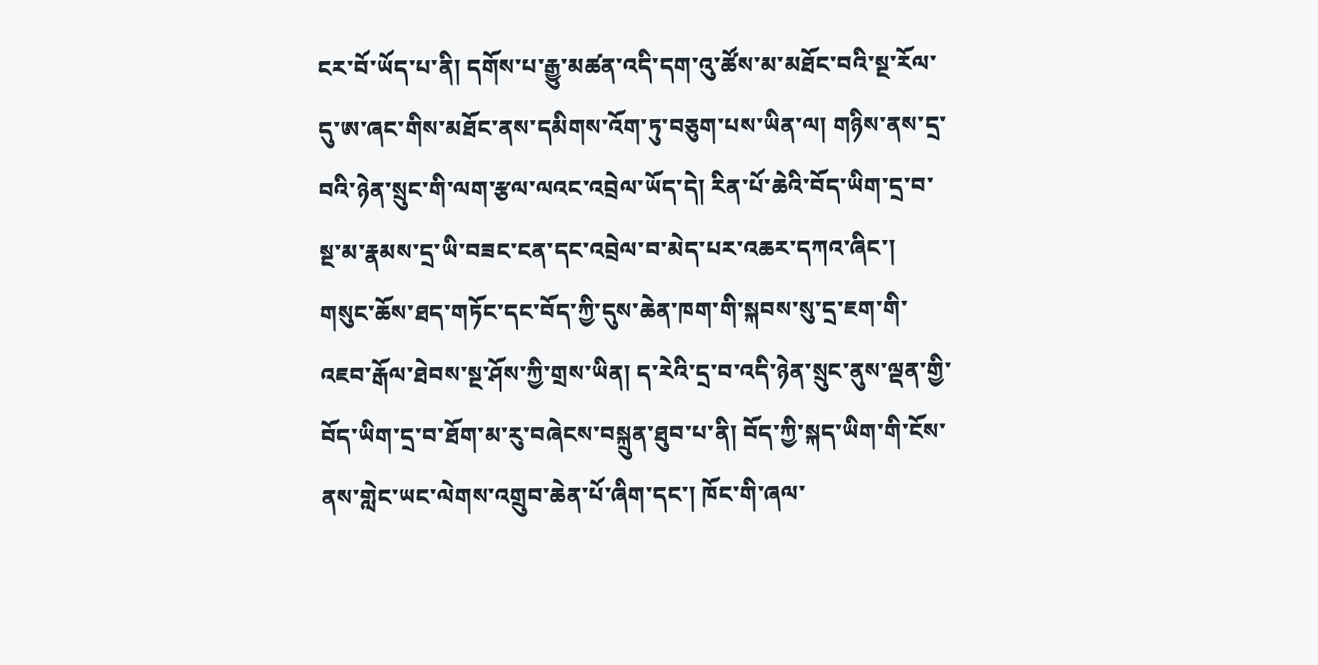ངར་བོ་ཡོད་པ་ནི། དགོས་པ་རྒྱུ་མཚན་འདི་དག་འུ་ཚོས་མ་མཐོང་བའི་སྔ་རོལ་དུ་ཨ་ཞང་གིས་མཐོང་ནས་དམིགས་འོག་ཏུ་བཅུག་པས་ཡིན་ལ། གཉིས་ནས་དྲ་བའི་ཉེན་སྲུང་གི་ལག་རྩལ་ལའང་འབྲེལ་ཡོད་དེ། རིན་པོ་ཆེའི་བོད་ཡིག་དྲ་བ་སྔ་མ་རྣམས་དྲ་ཡི་བཟང་ངན་དང་འབྲེལ་བ་མེད་པར་འཆར་དཀའ་ཞིང་། གསུང་ཆོས་ཐད་གཏོང་དང་བོད་ཀྱི་དུས་ཆེན་ཁག་གི་སྐབས་སུ་དྲ་ཇག་གི་འཇབ་རྒོལ་ཐེབས་སྔ་ཤོས་ཀྱི་གྲས་ཡིན། ད་རེའི་དྲ་བ་འདི་ཉེན་སྲུང་ནུས་ལྡན་གྱི་བོད་ཡིག་དྲ་བ་ཐོག་མ་རུ་བཞེངས་བསྐྲུན་ཐུབ་པ་ནི། བོད་ཀྱི་སྐད་ཡིག་གི་ངོས་ནས་གླེང་ཡང་ལེགས་འགྲུབ་ཆེན་པོ་ཞིག་དང་། ཁོང་གི་ཞལ་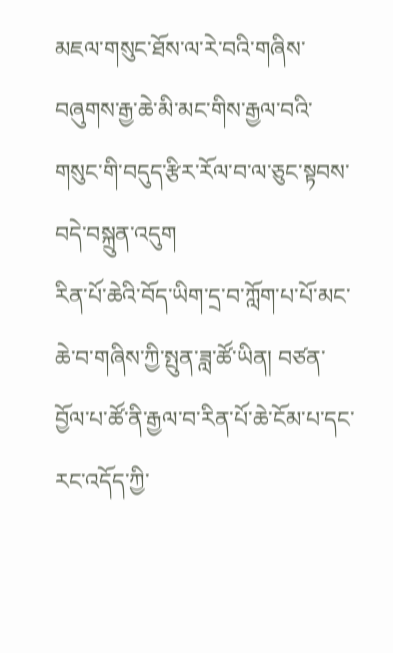མཇལ་གསུང་ཐོས་ལ་རེ་བའི་གཞིས་བཞུགས་རྒྱ་ཆེ་མི་མང་གིས་རྒྱལ་བའི་གསུང་གི་བདུད་རྩིར་རོལ་བ་ལ་ཅུང་སྟབས་བདེ་བསྐྲུན་འདུག
རིན་པོ་ཆེའི་བོད་ཡིག་དྲ་བ་ཀློག་པ་པོ་མང་ཆེ་བ་གཞིས་ཀྱི་སྤུན་ཟླ་ཚོ་ཡིན། བཙན་བྱོལ་པ་ཚོ་ནི་རྒྱལ་བ་རིན་པོ་ཆེ་ངོམ་པ་དང་རང་འདོད་ཀྱི་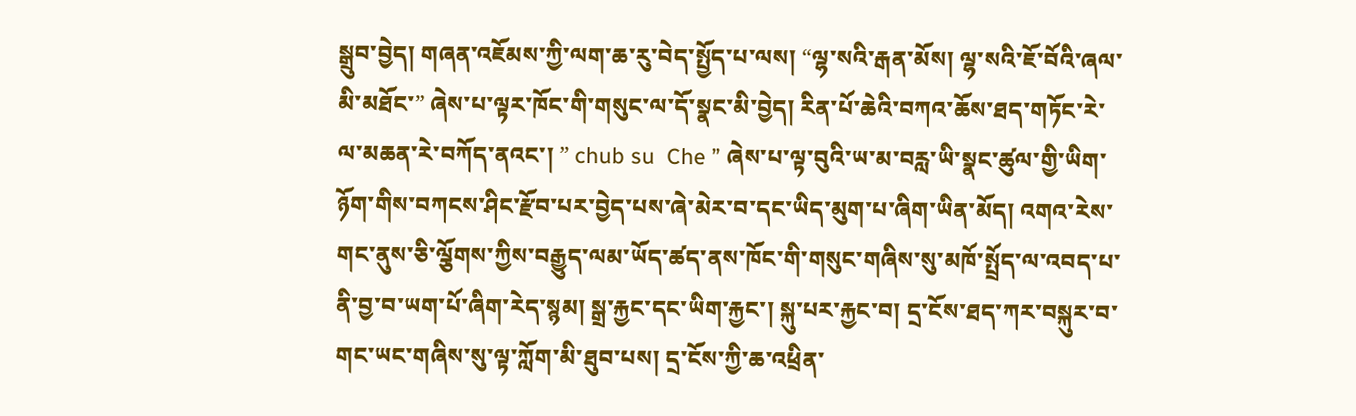སྒྲུབ་བྱེད། གཞན་འཇོམས་ཀྱི་ལག་ཆ་རུ་བེད་སྤྱོད་པ་ལས། “ལྷ་སའི་རྒན་མོས། ལྷ་སའི་ཇོ་བོའི་ཞལ་མི་མཐོང་” ཞེས་པ་ལྟར་ཁོང་གི་གསུང་ལ་དོ་སྣང་མི་བྱེད། རིན་པོ་ཆེའི་བཀའ་ཆོས་ཐད་གཏོང་རེ་ལ་མཆན་རེ་བཀོད་ནའང་། ” chub su  Che ” ཞེས་པ་ལྟ་བུའི་ཡ་མ་བརླ་ཡི་སྣང་ཚུལ་གྱི་ཡིག་ཉོག་གིས་བཀངས་ཤིང་རྫོབ་པར་བྱེད་པས་ཞེ་མེར་བ་དང་ཡིད་མུག་པ་ཞིག་ཡིན་མོད། འགའ་རེས་གང་ནུས་ཅི་ལྕོགས་ཀྱིས་བརྒྱུད་ལམ་ཡོད་ཚད་ནས་ཁོང་གི་གསུང་གཞིས་སུ་མཁོ་སྤྲོད་ལ་འབད་པ་ནི་བྱ་བ་ཡག་པོ་ཞིག་རེད་སྙམ། སྒྲ་རྐྱང་དང་ཡིག་རྐྱང་། སྐུ་པར་རྐྱང་བ། དྲ་ངོས་ཐད་ཀར་བསྐུར་བ་གང་ཡང་གཞིས་སུ་ལྟ་ཀློག་མི་ཐུབ་པས། དྲ་ངོས་ཀྱི་ཆ་འཕྲིན་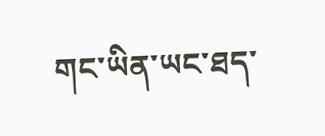གང་ཡིན་ཡང་ཐད་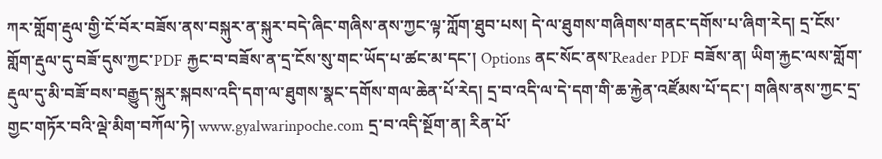ཀར་གློག་རྡུལ་གྱི་ངོ་བོར་བཟོས་ནས་བསྐུར་ན་སྐུར་བདེ་ཞིང་གཞིས་ནས་ཀྱང་ལྟ་ཀློག་ཐུབ་པས། དེ་ལ་ཐུགས་གཞིགས་གནང་དགོས་པ་ཞིག་རེད། དྲ་ངོས་གློག་རྡུལ་དུ་བཟོ་དུས་ཀྱང་PDF རྐྱང་བ་བཟོས་ན་དྲ་ངོས་སུ་གང་ཡོད་པ་ཚང་མ་དང་། Options ནང་སོང་ནས་Reader PDF བཟོས་ན། ཡིག་རྐྱང་ལས་གློག་རྡུལ་དུ་མི་བཟོ་བས་བརྒྱུད་སྐུར་སྐབས་འདི་དག་ལ་ཐུགས་སྣང་དགོས་གལ་ཆེན་པོ་རེད། དྲ་བ་འདི་ལ་དེ་དག་གི་ཆ་རྐྱེན་འཛོམས་པོ་དང་། གཞིས་ནས་ཀྱང་དྲ་གྱང་གཏོར་བའི་ལྡེ་མིག་བཀོལ་ཏེ། www.gyalwarinpoche.com དྲ་བ་འདི་སྔོག་ན། རིན་པོ་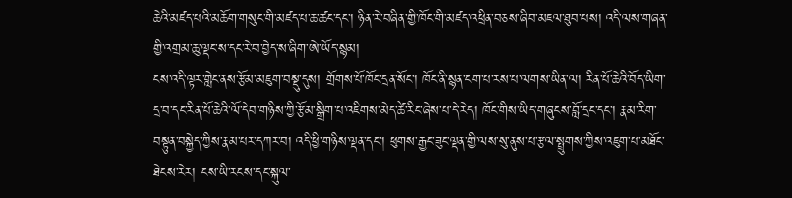ཆེའི་མཛད་པའི་མཆོག་གསུང་གི་མཛད་པ་ཆ་ཚང་དང་། ཉིན་རེ་བཞིན་གྱི་ཁོང་གི་མཛད་འཕྲིན་བཅས་ཞིབ་མཇལ་ཐུབ་པས། འདི་ལས་གཞན་གྱི་འགྲམ་ཆུ་ལྡང་ས་དང་རེ་བ་བྱེད་ས་ཞིག་ཨེ་ཡོད་སྙམ།
ངས་འདི་ལྟར་གླེང་ནས་རྩོམ་མཇུག་བསྡུ་དུས། གྲོགས་པོ་ཁོང་དྲན་སོང་། ཁོང་ནི་སྙན་ངག་པ་རས་པ་ལགས་ཡིན་ལ། རིན་པོ་ཆེའི་བོད་ཡིག་དྲ་བ་དང་རིན་པོ་ཆེའི་ལོ་དེབ་གཉིས་ཀྱི་རྩོམ་སྒྲིག་པ་འཇིགས་མེད་ཚེ་རིང་ཞེས་པ་དེ་རེད། ཁོང་གིས་ཡིད་གཞུངས་བློ་དྲང་དང་། རྣམ་རིག་བསྟུན་བསྐྱེད་ཀྱིས་རྣམ་པར་དཀར་བ། འདི་ཕྱི་གཉིས་ལྡན་དང་། ཕུགས་རྒྱང་ཟུང་ལྡན་གྱི་ལས་སུ་ནུས་པ་རྩལ་སྤྲུགས་ཀྱིས་འཇུག་པ་མཐོང་ཐེངས་རེར། ངས་ཡི་རངས་དང་སྐུལ་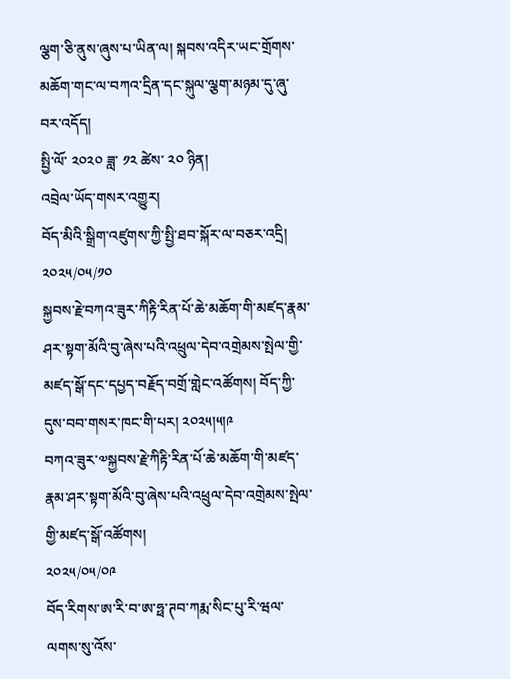ལྕག་ཅི་ནུས་ཞུས་པ་ཡིན་ལ། སྐབས་འདིར་ཡང་གྲོགས་མཆོག་གང་ལ་བཀའ་དྲིན་དང་སྐུལ་ལྕག་མཉམ་དུ་ཞུ་བར་འདོད།
སྤྱི་ལོ་ ༢༠༢༠ ཟླ་ ༡༢ ཚེས་ ༢༠ ཉིན།
འབྲེལ་ཡོད་གསར་འགྱུར།
བོད་མིའི་སྒྲིག་འཛུགས་ཀྱི་སྤྱི་ཐབ་སྐོར་ལ་བཅར་འདྲི།
༢༠༢༥/༠༥/༡༠
སྐྱབས་རྗེ་བཀའ་ཟུར་ཀིརྟི་རིན་པོ་ཆེ་མཆོག་གི་མཛད་རྣམ་ཤར་སྟག་མོའི་བུ་ཞེས་པའི་འཕྲུལ་དེབ་འགྲེམས་སྤེལ་གྱི་མཛད་སྒོ་དང་དཔྱད་བརྗོད་བགྲོ་གླེང་འཚོགས། བོད་ཀྱི་དུས་བབ་གསར་ཁང་གི་པར། ༢༠༢༥།༥།༩
བཀའ་ཟུར་༧སྐྱབས་རྗེ་ཀིརྟི་རིན་པོ་ཆེ་མཆོག་གི་མཛད་རྣམ་ཤར་སྟག་མོའི་བུ་ཞེས་པའི་འཕྲུལ་དེབ་འགྲེམས་སྤེལ་གྱི་མཛད་སྒོ་འཚོགས།
༢༠༢༥/༠༥/༠༩
བོད་རིགས་ཨ་རི་བ་ཨ་ཧྥ་ཊབ་ཀརྨ་སིང་པུ་རི་ཝལ་ལགས་སུ་འོས་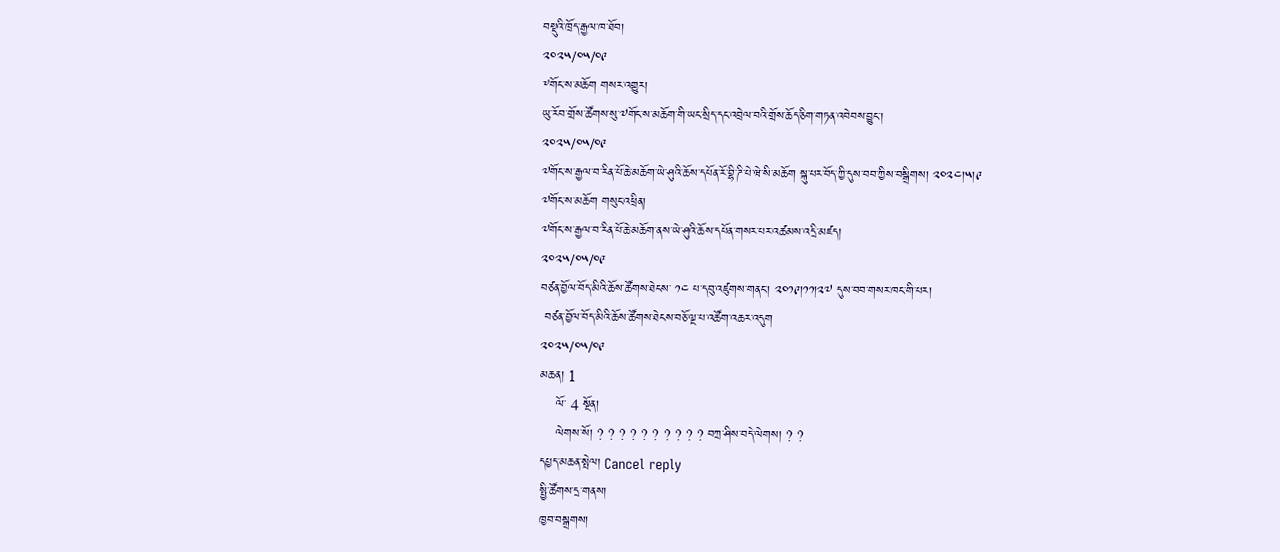བསྡུའི་ཁྲོད་རྒྱལ་ཁ་ཐོབ།
༢༠༢༥/༠༥/༠༩
༸གོང་ས་མཆོག གསར་འགྱུར།
ཡུ་རོབ་གྲོས་ཚོགས་སུ་༧གོང་ས་མཆོག་གི་ཡང་སྲིད་དང་འབྲེལ་བའི་གྲོས་ཆོད་ཅིག་གཏན་འབེབས་བྱུང་།
༢༠༢༥/༠༥/༠༩
༧གོང་ས་རྒྱལ་བ་རིན་པོ་ཆེ་མཆོག་ཡེ་ཤུའི་ཆོས་དཔོན་རོ་བྷི་ཌི་པེ་ཝེ་སི་མཆོག སྐུ་པར་བོད་ཀྱི་དུས་བབ་ཀྱིས་བསྒྲིགས། ༢༠༢༤།༥།༩
༧གོང་ས་མཆོག གསུང་འཕྲིན།
༧གོང་ས་རྒྱལ་བ་རིན་པོ་ཆེ་མཆོག་ནས་ཡེ་ཤུའི་ཆོས་དཔོན་གསར་པར་འཚམས་འདྲི་མཛད།
༢༠༢༥/༠༥/༠༩
བཙན་བྱོལ་བོད་མིའི་ཆོས་ཚོགས་ཐེངས་ ༡༤ པ་དབུ་འཛུགས་གནང་། ༢༠༡༩།༡༡།༢༧ དུས་བབ་གསར་ཁང་གི་པར།
 བཙན་བྱོལ་བོད་མིའི་ཆོས་ཚོགས་ཐེངས་བཅོ་ལྔ་པ་འཚོག་འཆར་འདུག
༢༠༢༥/༠༥/༠༩
མཆན། 1
    ལོ་ 4 སྔོན།
    ལེགས་སོ། ? ? ? ? ? ? ? ? ? ? བཀྲ་ཤིས་བདེ་ལེགས། ? ?
དཔྱད་མཆན་སྤེལ། Cancel reply
སྤྱི་ཚོགས་དྲ་གནས།
ཁྱབ་བསྒྲགས།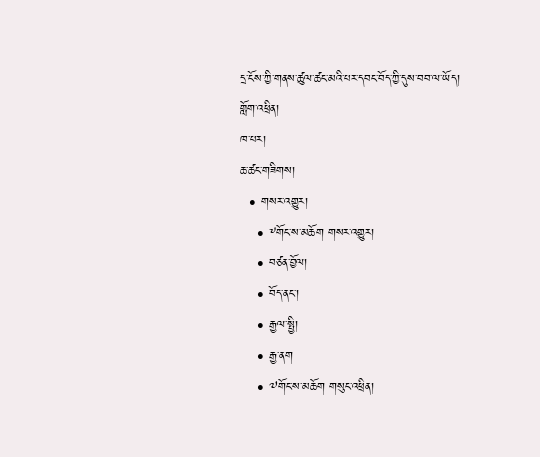དྲ་ངོས་ཀྱི་གནས་ཚུལ་ཚང་མའི་པར་དབང་བོད་ཀྱི་དུས་བབ་ལ་ཡོད།
གློག་འཕྲིན།
ཁ་པར།
ཆ་ཚང་གཟིགས།
  • གསར་འགྱུར།
    • ༸གོང་ས་མཆོག གསར་འགྱུར།
    • བཙན་བྱོལ།
    • བོད་ནང་།
    • རྒྱལ་སྤྱི།
    • རྒྱ་ནག
    • ༧གོང་ས་མཆོག གསུང་འཕྲིན།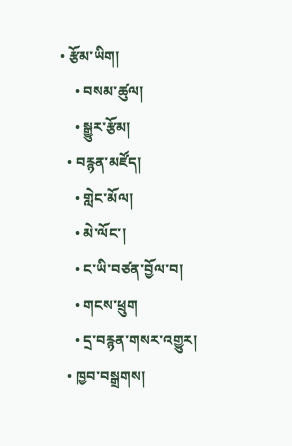• རྩོམ་ཡིག།
    • བསམ་ཚུལ།
    • སྒྱུར་རྩོམ།
  • བརྙན་མཛོད།
    • གླེང་མོལ།
    • མེ་ལོང་།
    • ང་ཡི་བཙན་བྱོལ་བ།
    • གངས་ཕྲུག
    • དྲ་བརྙན་གསར་འགྱུར།
  • ཁྱབ་བསྒྲགས།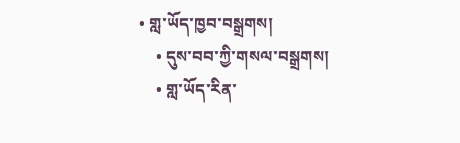• གླ་ཡོད་ཁྱབ་བསྒྲགས།
    • དུས་བབ་ཀྱི་གསལ་བསྒྲགས།
    • གླ་ཡོད་རིན་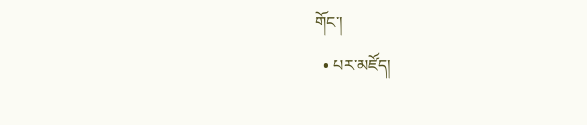གོང་།
  • པར་མཛོད།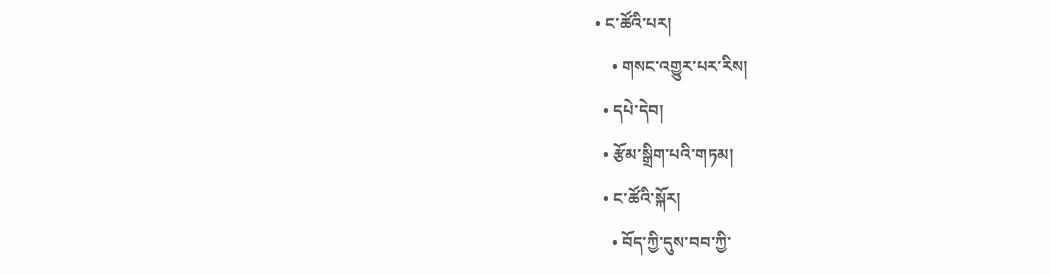• ང་ཚོའི་པར།
    • གསང་འགྱུར་པར་རིས།
  • དཔེ་དེབ།
  • རྩོམ་སྒྲིག་པའི་གཏམ།
  • ང་ཚོའི་སྐོར།
    • བོད་ཀྱི་དུས་བབ་ཀྱི་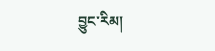བྱུང་རིམ།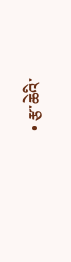• རྩ་ཆེའི་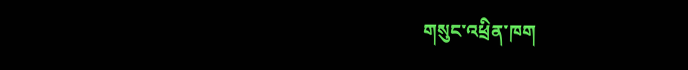གསུང་འཕྲིན་ཁག